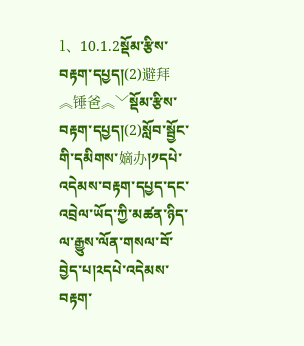1、10.1.2སྡོམ་རྩིས་བརྟག་དཔྱད།(2)避拜︽锤爸︽﹀སྡོམ་རྩིས་བརྟག་དཔྱད།(2)སློབ་སྦྱོང་གི་དམིགས་嫡办།༡དཔེ་འདེམས་བརྟག་དཔྱད་དང་འབྲེལ་ཡོད་ཀྱི་མཚན་ཉིད་ལ་རྒྱུས་ལོན་གསལ་བོ་བྱེད་པ།༢དཔེ་འདེམས་བརྟག་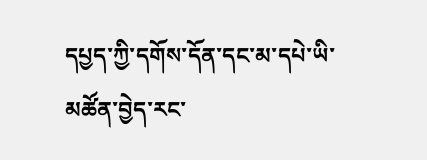དཔྱད་ཀྱི་དགོས་དོན་དང་མ་དཔེ་ཡི་མཚོན་བྱེད་རང་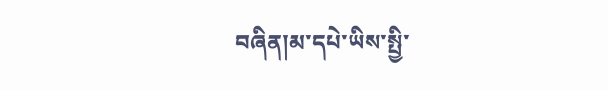བཞིན།མ་དཔེ་ཡིས་སྤྱི་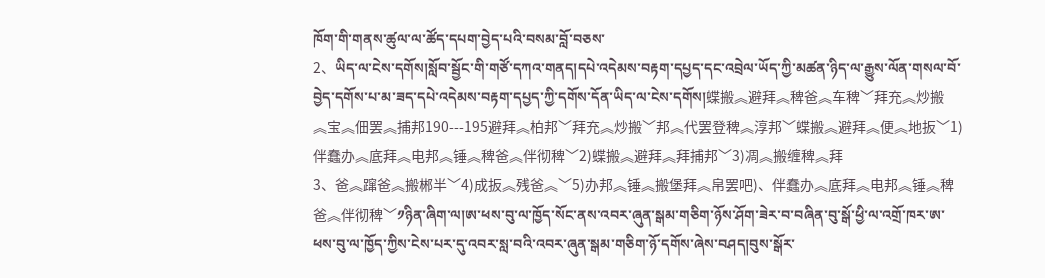ཁོག་གི་གནས་ཚུལ་ལ་ཚོད་དཔག་བྱེད་པའི་བསམ་བློ་བཅས་
2、ཡིད་ལ་ངེས་དགོས།སློབ་སྦྱོང་གི་གཙོ་དཀའ་གནད།དཔེ་འདེམས་བརྟག་དཔྱད་དང་འབྲེལ་ཡོད་ཀྱི་མཚན་ཉིད་ལ་རྒྱུས་ལོན་གསལ་བོ་བྱེད་དགོས་པ་མ་ཟད་དཔེ་འདེམས་བརྟག་དཔྱད་ཀྱི་དགོས་དོན་ཡིད་ལ་ངེས་དགོས།蝶搬︽避拜︽稗爸︽车稗﹀拜充︽炒搬︽宝︽佃罢︽捕邦190---195避拜︽柏邦﹀拜充︽炒搬﹀邦︽代罢登稗︽淳邦﹀蝶搬︽避拜︽便︽地扳﹀1)伴蠢办︽底拜︽电邦︽锤︽稗爸︽伴彻稗﹀2)蝶搬︽避拜︽拜捕邦﹀3)凋︽搬缠稗︽拜
3、爸︽蹿爸︽搬郴半﹀4)成扳︽残爸︽﹀5)办邦︽锤︽搬堡拜︽帛罢吧)、伴蠢办︽底拜︽电邦︽锤︽稗爸︽伴彻稗﹀༡ཉིན་ཞིག་ལ།ཨ་ཕས་བུ་ལ་ཁྱོད་སོང་ནས་འབར་ཞུན་སྒམ་གཅིག་ཉོས་ཤོག་ཟེར་བ་བཞིན་བུ་སྒོ་ཕྱི་ལ་འགྲོ་ཁར་ཨ་ཕས་བུ་ལ་ཁྱོད་ཀྱིས་ངེས་པར་དུ་འབར་སླ་བའི་འབར་ཞུན་སྒམ་གཅིག་ཉོ་དགོས་ཞེས་བཤད།བུས་སྒོར་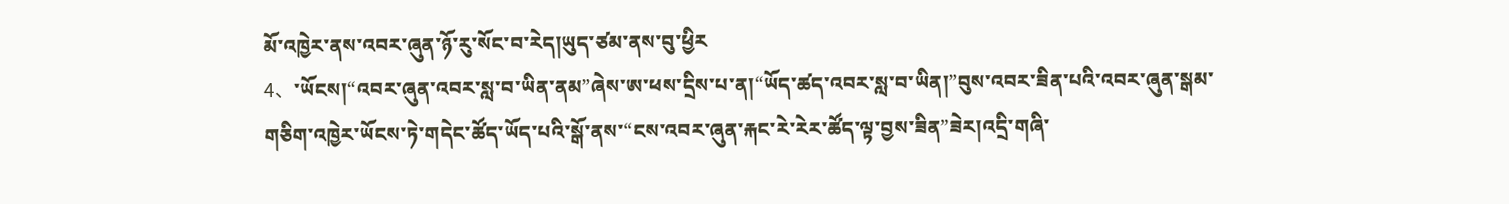མོ་འཁྱེར་ནས་འབར་ཞུན་ཉོ་རུ་སོང་བ་རེད།ཡུད་ཙམ་ནས་བུ་ཕྱིར
4、་ཡོངས།“འབར་ཞུན་འབར་སླ་བ་ཡིན་ནམ”ཞེས་ཨ་ཕས་དྲིས་པ་ན།“ཡོད་ཚད་འབར་སླ་བ་ཡིན།”བུས་འབར་ཟིན་པའི་འབར་ཞུན་སྒམ་གཅིག་འཁྱེར་ཡོངས་ཏེ་གདེང་ཚོད་ཡོད་པའི་སྒོ་ནས་“ངས་འབར་ཞུན་རྐང་རེ་རེར་ཚོད་ལྟ་བྱས་ཟིན”ཟེར།འདྲི་གཞི་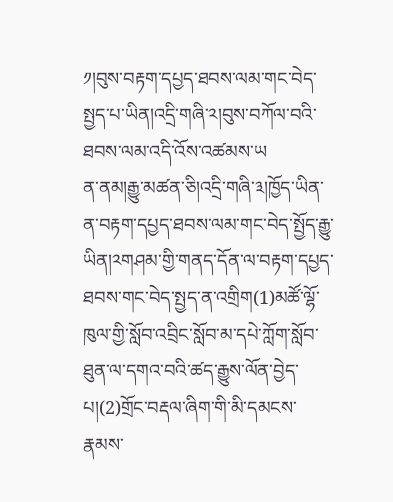༡།བུས་བརྟག་དཔྱད་ཐབས་ལམ་གང་བེད་སྤྱད་པ་ཡིན།འདྲི་གཞི་༢།བུས་བཀོལ་བའི་ཐབས་ལམ་འདི་འོས་འཚམས་ཡ
ན་ནམ།རྒྱུ་མཚན་ཅི།འདྲི་གཞི་༣།ཁྱོད་ཡིན་ན་བརྟག་དཔྱད་ཐབས་ལམ་གང་བེད་སྤྱོད་རྒྱུ་ཡིན།༢གཤམ་གྱི་གནད་དོན་ལ་བརྟག་དཔྱད་ཐབས་གང་བེད་སྤྱད་ན་འགྲིག(1)མཚོ་ལྷོ་ཁུལ་གྱི་སློབ་འབྲིང་སློབ་མ་དཔེ་ཀློག་སློབ་ཐུན་ལ་དགའ་བའི་ཚད་རྒྱུས་ལོན་བྱེད་པ།(2)གྲོང་བརྡལ་ཞིག་གི་མི་དམངས་རྣམས་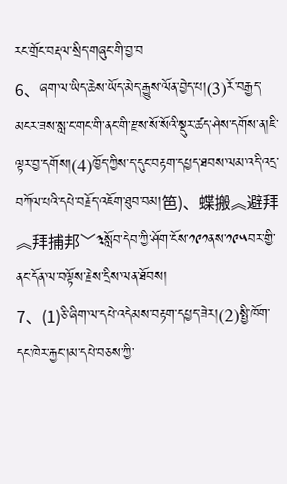རང་གྲོང་བརྡལ་སྲིད་གཞུང་གི་བྱ་བ
6、ཞག་ལ་ཡིད་ཆེས་ཡོད་མེད་རྒྱུས་ལོན་བྱེད་པ།(3)རོ་བརྒྱད་མངར་ཟས་སླ་ང་གང་གི་ནང་གི་རྫས་སོ་སོའི་སྡུར་ཚད་ཤེས་དགོས་ན།ཇི་ལྟར་བྱ་དགོས།(4)ཁྱོད་ཀྱིས་ད་དུང་བརྟག་དཔྱད་ཐབས་ལམ་འདི་འདྲ་བཀོལ་པའི་དཔེ་བརྗོད་འཇོག་ཐུབ་བམ།笆)、蝶搬︽避拜︽拜捕邦﹀༣སློབ་དེབ་ཀྱི་ཤོག་ངོས་༡༩༡ནས་༡༩༥བར་གྱི་ནང་དོན་ལ་བལྟོས་རྗེས་དྲིས་ལན་ཐོབས།
7、(1)ཅི་ཞིག་ལ་དཔེ་འདེམས་བརྟག་དཔྱད་ཟེར།(2)སྤྱི་ཁོག་དང་ཁེར་རྐྱང་།མ་དཔེ་བཅས་ཀྱི་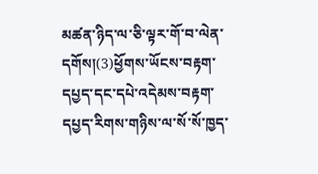མཚན་ཉིད་ལ་ཅི་ལྟར་གོ་བ་ལེན་དགོས།(3)ཕྱོགས་ཡོངས་བརྟག་དཔྱད་དང་དཔེ་འདེམས་བརྟག་དཔྱད་རིགས་གཉིས་ལ་སོ་སོ་ཁྱད་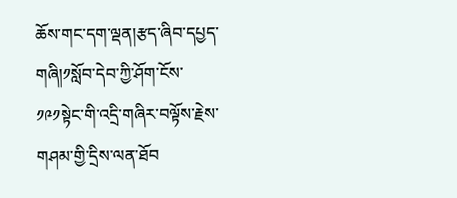ཆོས་གང་དག་ལྡན།རྩད་ཞིབ་དཔྱད་གཞི།༡སློབ་དེབ་ཀྱི་ཤོག་ངོས་༡༩༡སྟེང་གི་འདྲི་གཞིར་བལྟོས་རྗེས་གཤམ་གྱི་དྲིས་ལན་ཐོབ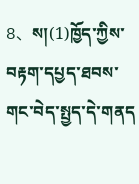8、ས།(1)ཁྱོད་ཀྱིས་བརྟག་དཔྱད་ཐབས་གང་བེད་སྤྱད་དེ་གནད